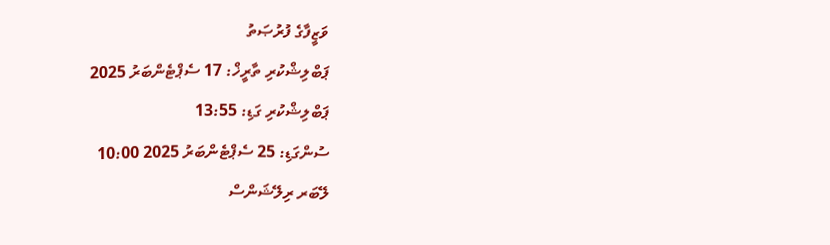ވަޒީފާގެ ފުރުޞަތު
ޕަބްލިޝްކުރި ތާރީޚް: 17 ސެޕްޓެންބަރު 2025
ޕަބްލިޝްކުރި ގަޑި: 13:55
ސުންގަޑި: 25 ސެޕްޓެންބަރު 2025 10:00
ލޭބަރ ރިލޭޝަންސް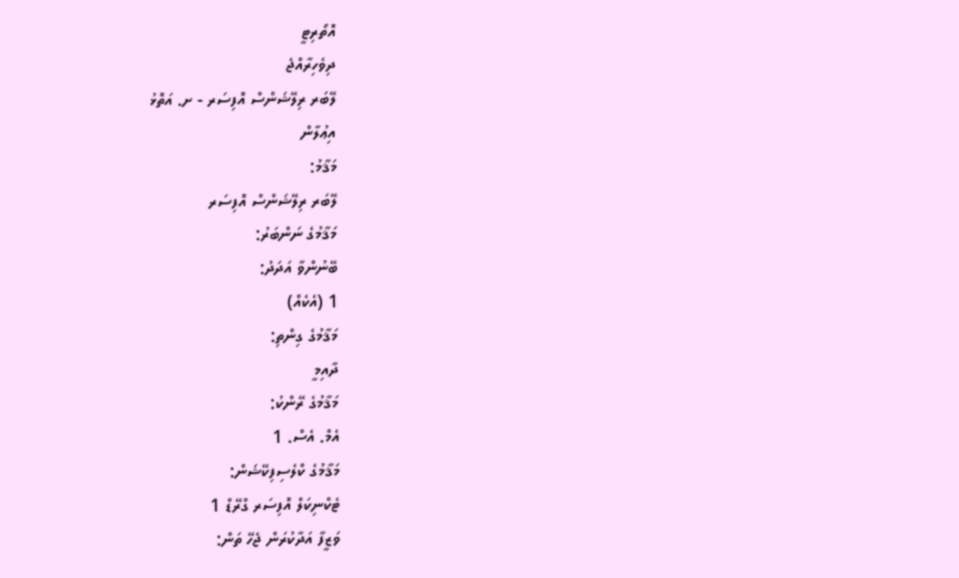އޮތޯރިޓީ
ދިވެހިރާއްޖެ
ލޭބަރ ރިލޭޝަންސް އޮފިސަރ - ށ. އަތޮޅު
އިޢުލާން
މަޤާމު:
ލޭބަރ ރިލޭޝަންސް އޮފިސަރ
މަޤާމުގެ ނަންބަރު:
ބޭނުންވާ އަދަދު:
1 (އެކެއް)
މަޤާމުގެ ގިންތި:
ދާއިމީ
މަޤާމުގެ ރޭންކު:
އެމް. އެސް. 1
މަޤާމުގެ ކްލެސިފިކޭޝަން:
ޓެކްނިކަލް އޮފިސަރ ގްރޭޑް 1
ވަޒީފާ އަދާކުރަން ޖެހޭ ތަން: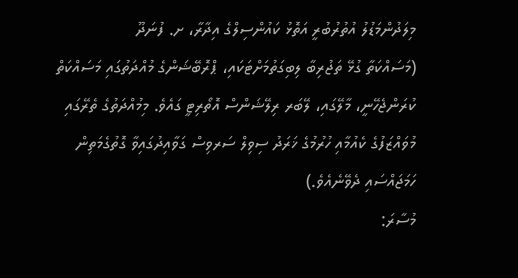މިލަދުންމަޑުލު އުތުރުބުރީ އަތޮޅު ކައުންސިލްގެ އިދާރާ، ށ. ފުނަދޫ
(މަސައްކަތާ ގުޅޭ ތަޖުރިބާ ލިބިގަތުމަށްޓަކައި، ޕްރޮބޭޝަންގެ މުއްދަތުގައި މަސައްކަތް ކުރަންޖެހޭނީ، މާލޭގައި، ލޭބަރ ރިލޭޝަންސް އޮތޯރިޓީ ގައެވެ. މިމުއްދަތުގެ ތެރޭގައި މުވައްޒަފުގެ ކެއުމާއި ހުރުމުގެ ޚަރަދު ސިވިލް ސަރވިސް ގަވާއިދުގައިވާ ގޮތުގެމަތިން ހަމަޖައްސައި ދެވޭނެއެވެ.)
މުސާރަ: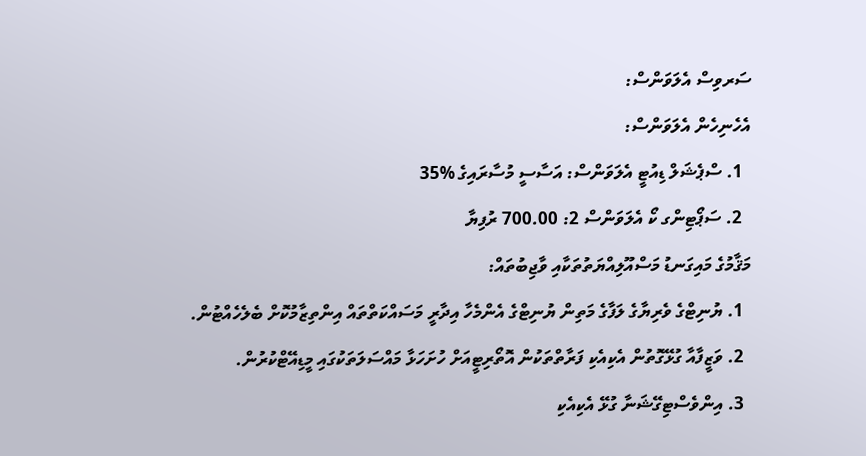ސަރވިސް އެލަވަންސް:
އެހެނިހެން އެލަވަންސް:
  1. ސްޕެޝަލް ޑިއުޓީ އެލަވަންސް: އަސާސީ މުސާރައިގެ %35
  2. ސަޕޯޓިންގ ކޯ އެލަވަންސް 2: 700.00 ރުފިޔާ
މަޤާމުގެ މައިގަނޑު މަސްއޫލިއްޔަތުތަކާއި ވާޖިބުތައް:
  1. ޔުނިޓްގެ ވެރިޔާގެ ލަފާގެ މަތިން ޔުނިޓްގެ އެންމެހާ އިދާރީ މަސައްކަތްތައް އިންތިޒާމުކޮށް ބެލެހެއްޓުން.
  2. ވަޒީފާއާ ގުޅޭގޮތުން އެކިއެކި ފަރާތްތަކުން އޮތޯރިޓީއަށް ހުށަހަޅާ މައްސަލަތަކުގައި މީޑިއޭޓްކުރުން.
  3. އިންވެސްޓިގޭޝަނާ ގުޅޭ އެކިއެކި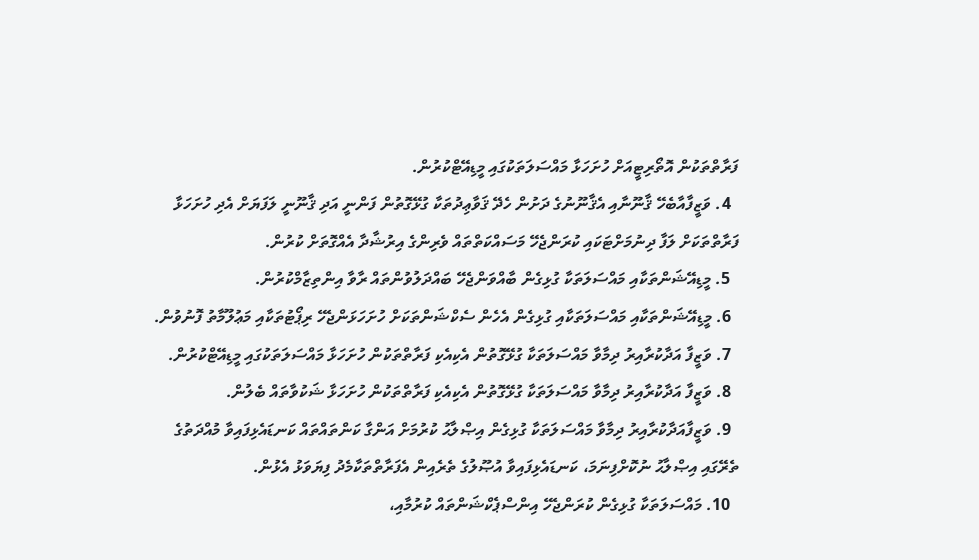ފަރާތްތަކުން އޮތޯރިޓީއަށް ހުށަހަޅާ މައްސަލަތަކުގައި މީޑިއޭޓްކުރުން.
  4. ވަޒީފާއާބެހޭ ޤާނޫނާއި އެޤާނޫނުގެ ދަށުން ހެދޭ ޤަވާޢިދުތަކާ ގުޅޭގޮތުން ފަންނީ އަދި ޤާނޫނީ ލަފަޔަށް އެދި ހުށަހަޅާ ފަރާތްތަކަށް ލަފާ ދިނުމަށްޓަކައި ކުރަންޖެހޭ މަސައްކަތްތައް ވެރިންގެ އިރުޝާދާ އެއްގޮތަށް ކުރުން.
  5. މީޑިއޭޝަންތަކާއި މައްސަލަތަކާ ގުޅިގެން ބާއްވަންޖެހޭ ބައްދަލުވުންތައް ރާވާ އިންތިޒާމްކުރުން.
  6. މީޑިއޭޝަންތަކާއި މައްސަލަތަކާއި ގުޅިގެން އެހެން ސެކްޝަންތަކަށް ހުށަހަޅަންޖެހޭ ރިޕޯޓުތަކާއި މަޢުލޫމާތު ފޮނުވުން.
  7. ވަޒީފާ އަދާކުރާއިރު ދިމާވާ މައްސަލަތަކާ ގުޅޭގޮތުން އެކިއެކި ފަރާތްތަކުން ހުށަހަޅާ މައްސަލަތަކުގައި މީޑިއޭޓްކުރުން.
  8. ވަޒީފާ އަދާކުރާއިރު ދިމާވާ މައްސަލަތަކާ ގުޅޭގޮތުން އެކިއެކި ފަރާތްތަކުން ހުށަހަޅާ ޝަކުވާތައް ބެލުން.
  9. ވަޒީފާއަދާކުރާއިރު ދިމާވާ މައްސަލަތަކާ ގުޅިގެން އިޞްލާޙު ކުރުމަށް އަންގާ ކަންތައްތައް ކަނޑައެޅިފައިވާ މުއްދަތުގެ ތެރޭގައި އިޞްލާޙު ނުކޮށްފިނަމަ، ކަނޑައެޅިފައިވާ އުޞޫލުގެ ތެރެއިން އެފަރާތްތަކާމެދު ފިޔަވަޅު އެޅުން.
  10. މައްސަލަތަކާ ގުޅިގެން ކުރަންޖެހޭ އިންސްޕެކްޝަންތައް ކުރުމާއި،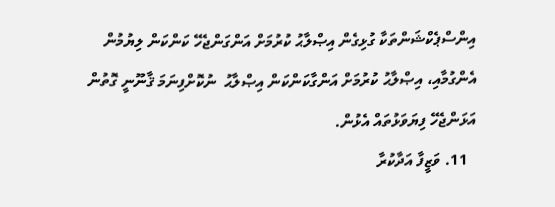އިންސްޕެކްޝަންތަކާ ގުޅިގެން އިޞްލާޙު ކުރުމަށް އަންގަންޖެހޭ ކަންކަން ލިޔުމުން އެންގުމާއި، އިޞްލާޙު ކުރުމަށް އަންގާކަންކަން އިޞްލާޙު  ނުކޮށްފިނަމަ ޤާނޫނީ ގޮތުން އަޅަންޖެހޭ ފިޔަވަޅުތައް އެޅުން.
  11. ވަޒީފާ އަދާކުރާ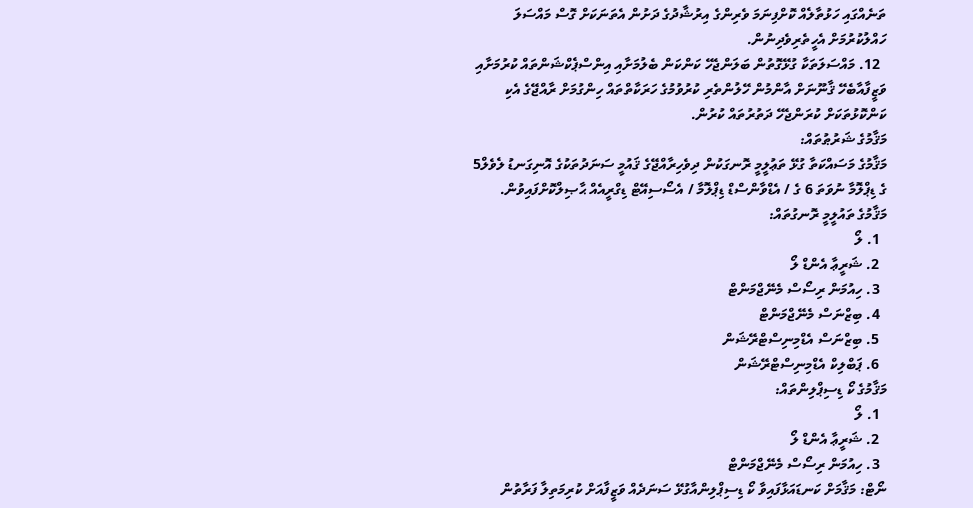ތަނެއްގައި ހަޅުތާލެއް ކޮށްފިނަމަ ވެރިންގެ އިރުޝާދުގެ ދަށުން އެތަނަކަށް ގޮސް މައްސަލަ ހައްލުކުރުމަށް އެހީތެރިވެދިނުން.
  12. މައްސަލަތަކާ ގުޅޭގޮތުން ބަލަންޖެހޭ ކަންކަން ބެލުމަށާއި އިންސްޕެކްޝަންތައް ކުރުމަށާއި ވަޒީފާއާބެހޭ ޤާނޫނަށް އާންމުން ހޭލުންތެރި ކުރުވުމުގެ ހަރަކާތްތައް ހިންގުމަށް ރާއްޖޭގެ އެކި ކަންކޮޅުތަކަށް ކުރަންޖެހޭ ދަތުރުތައް ކުރުން.
މަޤާމުގެ ޝަރުޠުތައް:
މަޤާމުގެ މަސައްކަތާ ގުޅޭ ތަޢުލީމީ ރޮނގަކުން ދިވެހިރާއްޖޭގެ ޤައުމީ ސަނަދުތަކުގެ އޮނިގަނޑު ލެވެލް5 ގެ ޑިޕްލޮމާ ނުވަތަ 6 ގެ / އެޑްވާންސްޑް ޑިޕްލޮމާ / އެސޯސިއޭޓް ޑިގްރީއެއް ޙާޞިލްކޮށްފައިވުން.
މަޤާމުގެ ތައުލީމީ ރޮނގުތައް:
  1. ލޯ
  2. ޝަރީޢާ އެންޑް ލޯ
  3. ހިއުމަން ރިސޯސް މެނޭޖްމަންޓް
  4. ބިޒްނަސް މެނޭޖްމަންޓް
  5. ބިޒްނަސް އެޑްމިނިސްޓްރޭޝަން
  6. ޕަބްލިކް އެޑްމިނިސްޓްރޭޝަން
މަޤާމުގެ ކޯ ޑިސިޕްލިންތައް:
  1. ލޯ
  2. ޝަރީޢާ އެންޑް ލޯ
  3. ހިއުމަން ރިސޯސް މެނޭޖްމަންޓް
ނޯޓް: މަޤާމަށް ކަނޑައަޅާފައިވާ ކޯ ޑިސިޕްލިންއާގުޅޭ ސަނަދެއް ވަޒީފާއަށް ކުރިމަތިލާ ފަރާތުން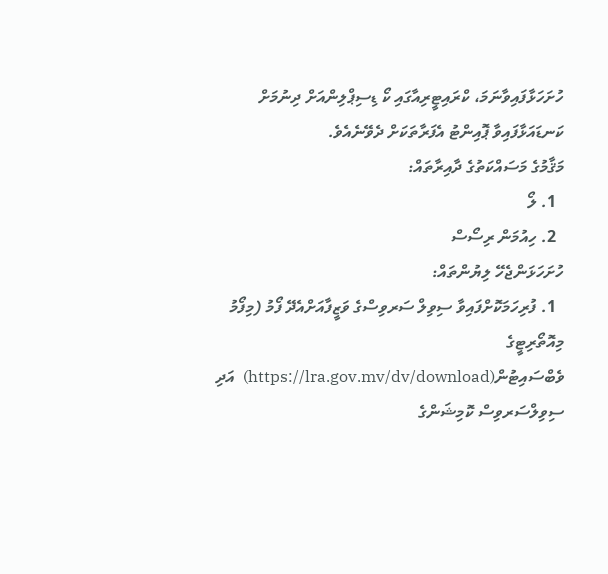ހުށަހަޅާފައިވާނަމަ، ކްރައިޓީރިއާގައި ކޯ ޑިސިޕްލިންއަށް ދިނުމަށް ކަނޑައަޅާފައިވާ ޕޮއިންޓު އެފަރާތަކަށް ދެވޭނެއެވެ.
މަޤާމުގެ މަސައްކަތުގެ ދާއިރާތައް:
  1. ލޯ
  2. ހިއުމަން ރިސޯސް
ހުށަހަޅަންޖެހޭ ލިޔުންތައް:
  1. ފުރިހަމަކޮށްފައިވާ ސިވިލް ސަރވިސްގެ ވަޒީފާއަށްއެދޭ ފޯމު (މިފޯމު މިއޮތޯރިޓީގެ ވެބްސައިޓުން(https://lra.gov.mv/dv/download)  އަދި ސިވިލްސަރވިސް ކޮމިޝަންގެ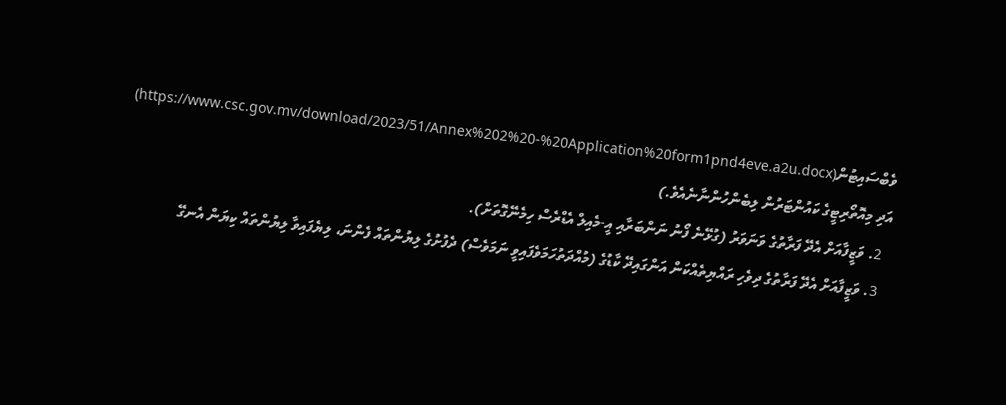ވެބްސައިޓުން(https://www.csc.gov.mv/download/2023/51/Annex%202%20-%20Application%20form1pnd4eve.a2u.docx) އަދި މިއޮތޯރިޓީގެ ކައުންޓަރުން ލިބެންހުންނާނެއެވެ.)
  2. ވަޒީފާއަށް އެދޭ ފަރާތުގެ ވަނަވަރު (ގުޅޭނެ ފޯނު ނަންބަރާއި އީ-މެއިލް އެޑްރެސް ހިމެނޭގޮތަށް).
  3. ވަޒީފާއަށް އެދޭ ފަރާތުގެ ދިވެހި ރައްޔިތެއްކަން އަންގައިދޭ ކާޑުގެ (މުއްދަތުހަމަވެފައިވީ ނަމަވެސް) ދެފުށުގެ ލިޔުންތައް ފެންނަ، ލިޔެފައިވާ ލިޔުންތައް ކިޔަން އެނގޭ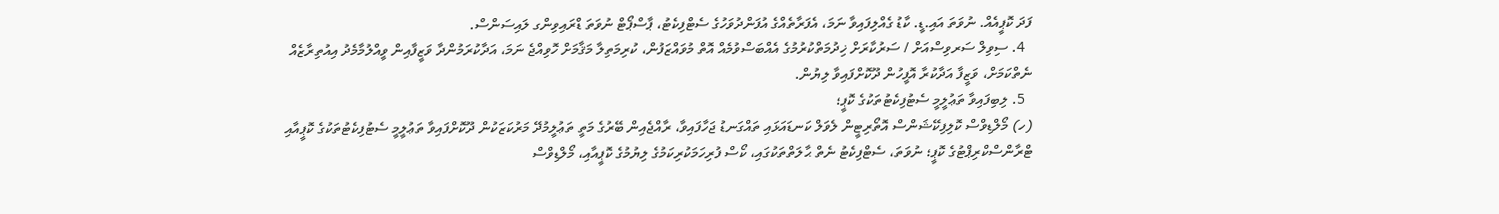ފަދަ ކޮޕީއެއް. ނުވަތަ އައި.ޑީ. ކާޑު ގެއްލިފައިވާ ނަމަ، އެފަރާތެއްގެ އުފަންދުވަހުގެ ސެޓްފިކެޓު، ޕާސްޕޯޓް ނުވަތަ ޑްރައިވިންގ ލައިސަންސް.
  4. ސިވިލް ސަރވިސްއަށް / ސަރުކާރަށް ޚިދުމަތްކުރުމުގެ އެއްބަސްވުމެއް އޮތް މުވައްޒަފުން، ކުރިމަތިލާ މަޤާމަށް ހޮވިއްޖެ ނަމަ، އަދާކުރަމުންދާ ވަޒީފާއިން ވީއްލުމާމެދު އިއުތިރާޒެއް ނެތްކަމަށް، ވަޒީފާ އަދާކުރާ އޮފީހުން ދޫކޮށްފައިވާ ލިޔުން.
  5. ލިބިފައިވާ ތަޢުލީމީ ސެޓުފިކެޓުތަކުގެ ކޮޕީ؛
(ހ) މޯލްޑިވްސް ކޮލިފިކޭޝަންސް އޮތޯރިޓީން ލެވަލް ކަނޑައަޅައި ތައްގަނޑު ޖަހާފައިވާ، ރާއްޖެއިން ބޭރުގެ މަތީ ތަޢުލީމުދޭ މަރުކަޒަކުން ދޫކޮށްފައިވާ ތަޢުލީމީ ސެޓުފިކެޓުތަކުގެ ކޮޕީއާއި ޓްރާންސްކްރިޕްޓުގެ ކޮޕީ؛ ނުވަތަ، ސެޓްފިކެޓު ނެތް ޙާލަތްތަކުގައި، ކޯސް ފުރިހަމަކުރިކަމުގެ ލިޔުމުގެ ކޮޕީއާއި، މޯލްޑިވްސް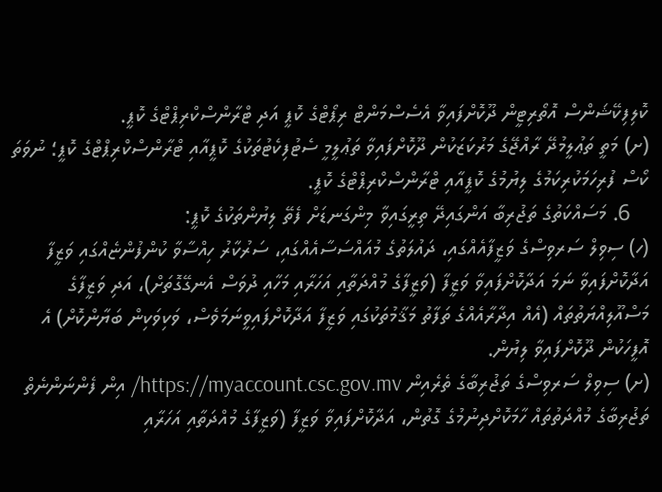ކޮލިފިކޭޝަންސް އޮތޯރިޓީން ދޫކޮށްފައިވާ އެސެސްމަންޓް ރިޕޯޓްގެ ކޮޕީ އަދި ޓްރާންސްކްރިޕްޓްގެ ކޮޕީ.
(ށ) މަތީ ތަޢުލީމުދޭ ރާއްޖޭގެ މަރުކަޒަކުން ދޫކޮށްފައިވާ ތަޢުލީމީ ސެޓުފިކެޓުތަކުގެ ކޮޕީއާއި ޓްރާންސްކްރިޕްޓްގެ ކޮޕީ؛ ނުވަތަ ކޯސް ފުރިހަމަކުރިކަމުގެ ލިޔުމުގެ ކޮޕީއާއި ޓްރާންސްކްރިޕްޓްގެ ކޮޕީ.
   6. މަސައްކަތުގެ ތަޖުރިބާ އަންގައިދޭ ތިރީގައިވާ މިންގަނޑަށް ފެތޭ ލިޔުންތަކުގެ ކޮޕީ:
(ހ) ސިވިލް ސަރވިސްގެ ވަޒީފާއެއްގައި، ދައުލަތުގެ މުއައްސަސާއެއްގައި، ސަރުކާރު ހިއްސާވާ ކުންފުންޏެއްގައި ވަޒީފާ އަދާކޮށްފައިވާ ނަމަ އަދާކޮށްފައިވާ ވަޒީފާ (ވަޒީފާގެ މުއްދަތާއި އަހަރާއި މަހާއި ދުވަސް އެނގޭގޮތަށް)، އަދި ވަޒީފާގެ މަސްއޫލިއްޔަތުތައް (އެއް އިދާރާއެއްގެ ތަފާތު މަޤާމުތަކުގައި ވަޒީފާ އަދާކޮށްފައިވީނަމަވެސް، ވަކިވަކިން ބަޔާންކޮށް) އެ އޮފީހަކުން ދޫކޮށްފައިވާ ލިޔުން.
(ށ) ސިވިލް ސަރވިސްގެ ތަޖުރިބާގެ ތެރެއިން https://myaccount.csc.gov.mv/ އިން ފެންނަންނެތް ތަޖުރިބާގެ މުއްދަތުތައް ހާމަކޮށްދިނުމުގެ ގޮތުން، އަދާކޮށްފައިވާ ވަޒީފާ (ވަޒީފާގެ މުއްދަތާއި އަހަރާއި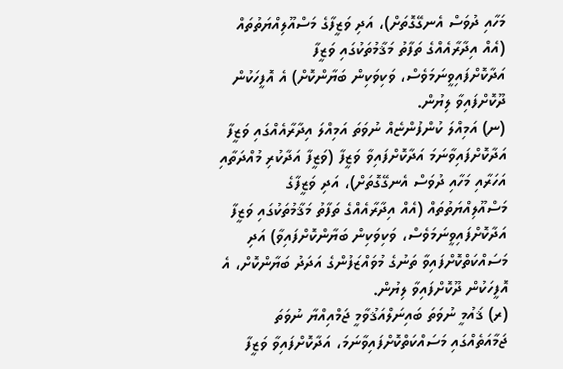މަހާއި ދުވަސް އެނގޭގޮތަށް)، އަދި ވަޒީފާގެ މަސްއޫލިއްޔަތުތައް (އެއް އިދާރާއެއްގެ ތަފާތު މަޤާމުތަކުގައި ވަޒީފާ އަދާކޮށްފައިވީނަމަވެސް، ވަކިވަކިން ބަޔާންކޮށް) އެ އޮފީހަކުން ދޫކޮށްފައިވާ ލިޔުން.
(ނ) އަމިއްލަ ކުންފުންޏެއް ނުވަތަ އަމިއްލަ އިދާރާއެއްގައި ވަޒީފާ އަދާކޮށްފައިވާނަމަ އަދާކޮށްފައިވާ ވަޒީފާ (ވަޒީފާ އަދާކުރި މުއްދަތާއި އަހަރާއި މަހާއި ދުވަސް އެނގޭގޮތަށް)، އަދި ވަޒީފާގެ މަސްއޫލިއްޔަތުތައް (އެއް އިދާރާއެއްގެ ތަފާތު މަޤާމުތަކުގައި ވަޒީފާ އަދާކޮށްފައިވީނަމަވެސް، ވަކިވަކިން ބަޔާންކޮށްފައިވާ) އަދި މަސައްކަތްކޮށްފައިވާ ތަނުގެ މުވައްޒަފުންގެ އަދަދު ބަޔާންކޮށް، އެ އޮފީހަކުން ދޫކޮށްފައިވާ ލިޔުން.
(ރ) ޤައުމީ ނުވަތަ ބައިނަލްއަޤުވާމީ ޖަމްއިއްޔާ ނުވަތަ ޖަމާއަތެއްގައި މަސައްކަތްކޮށްފައިވާނަމަ، އަދާކޮށްފައިވާ ވަޒީފާ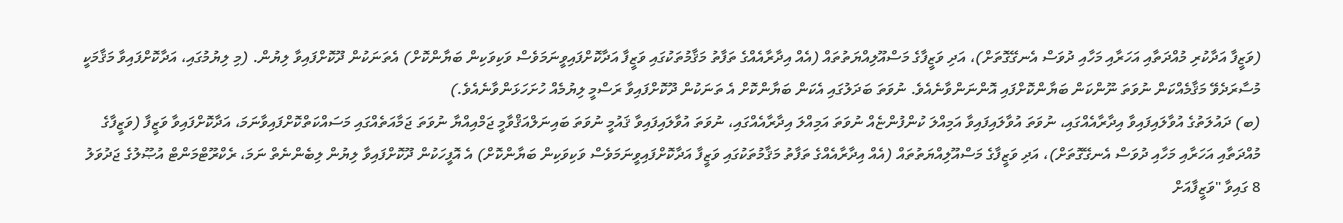(ވަޒީފާ އަދާކުރި މުއްދަތާއި އަހަރާއި މަހާއި ދުވަސް އެނގޭގޮތަށް)، އަދި ވަޒީފާގެ މަސްއޫލިއްޔަތުތައް (އެއް އިދާރާއެއްގެ ތަފާތު މަޤާމުތަކުގައި ވަޒީފާ އަދާކޮށްފައިވީނަމަވެސް ވަކިވަކިން ބަޔާންކޮށް) އެތަނަކުން ދޫކޮށްފައިވާ ލިޔުން. (މި ލިޔުމުގައި، އަދާކޮށްފައިވާ މަޤާމަކީ މުސާރަދެވޭ މަޤާމެއްކަން ނުވަތަ ނޫންކަން ބަޔާންކޮށްފައި އޮންނަންވާނެއެވެ. ނުވަތަ ބަދަލުގައި އެކަން ބަޔާންކޮށް އެ ތަނަކުން ދޫކޮށްފައިވާ ރަސްމީ ލިޔުމެއް ހުށަހަޅަންވާނެއެވެ.)
(ބ) ދައުލަތުގެ އުވާލައިފައިވާ އިދާރާއެއްގައި، ނުވަތަ އުވާލައިފައިވާ އަމިއްލަ ކުންފުންޏެއް ނުވަތަ އަމިއްލަ އިދާރާއެއްގައި، ނުވަތަ އުވާލައިފައިވާ ޤައުމީ ނުވަތަ ބައިނަލްއަޤްވާމީ ޖަމްއިއްޔާ ނުވަތަ ޖަމާއަތެއްގައި މަސައްކަތްކޮށްފައިވާނަމަ، އަދާކޮށްފައިވާ ވަޒީފާ (ވަޒީފާގެ މުއްދަތާއި އަހަރާއި މަހާއި ދުވަސް އެނގޭގޮތަށް)، އަދި ވަޒީފާގެ މަސްއޫލިއްޔަތުތައް (އެއް އިދާރާއެއްގެ ތަފާތު މަޤާމުތަކުގައި ވަޒީފާ އަދާކޮށްފައިވީނަމަވެސް ވަކިވަކިން ބަޔާންކޮށް) އެ އޮފީހަކުން ދޫކޮށްފައިވާ ލިޔުން ލިބެންނެތް ނަމަ، ރެކްރޫޓްމަންޓް އުޞޫލުގެ ޖަދުވަލު 8 ގައިވާ "ވަޒީފާއަށް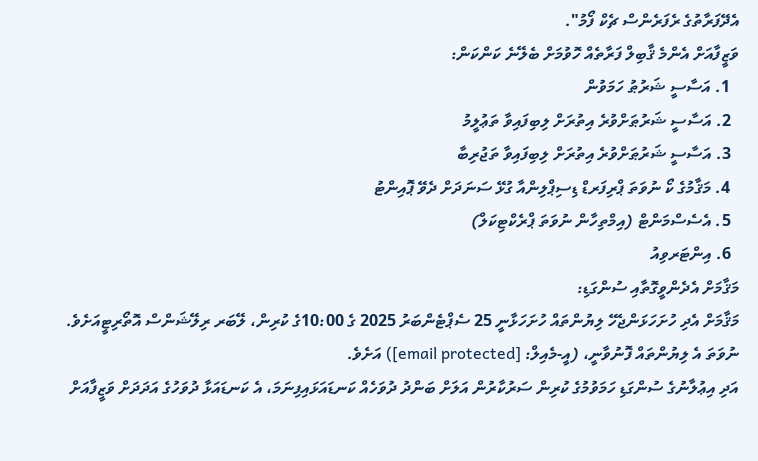އެދޭފަރާތުގެ ރެފަރެންސް ޗެކް ފޯމު".
ވަޒީފާއަށް އެންމެ ޤާބިލް ފަރާތެއް ހޮވުމަށް ބެލޭނެ ކަންކަން:
  1. އަސާސީ ޝަރުޠު ހަމަވުން
  2. އަސާސީ ޝަރުޠަށްވުރެ އިތުރަށް ލިބިފައިވާ ތަޢުލީމު
  3. އަސާސީ ޝަރުޠަށްވުރެ އިތުރަށް ލިބިފައިވާ ތަޖުރިބާ
  4. މަޤާމުގެ ކޯ ނުވަތަ ޕްރިފަރޑް ޑިސިޕްލިންއާ ގުޅޭ ސަނަދަށް ދެވޭ ޕޮއިންޓު
  5. އެސެސްމަންޓް (އިމްތިހާން ނުވަތަ ޕްރެކްޓިކަލް)
  6. އިންޓަރވިއު
މަޤާމަށް އެދެންވީގޮތާއި ސުންގަޑި:
މަޤާމަށް އެދި ހުށަހަޅަންޖެހޭ ލިޔުންތައް ހުށަހަޅާނީ 25 ސެޕްޓެންބަރު 2025 ގެ 10:00ގެ ކުރިން، ލޭބަރ ރިލޭޝަންސް އޮތޯރިޓީއަށެވެ. ނުވަތަ އެ ލިޔުންތައް ފޮނުވާނީ، (އީ-މެއިލް: [email protected]) އަށެވެ.
އަދި އިޢުލާނުގެ ސުންގަޑި ހަމަވުމުގެ ކުރިން ސަރުކާރުން އަލަށް ބަންދު ދުވަހެއް ކަނޑައަޅައިފިނަމަ، އެ ކަނޑައަޅާ ދުވަހުގެ އަދަދަށް ވަޒީފާއަށް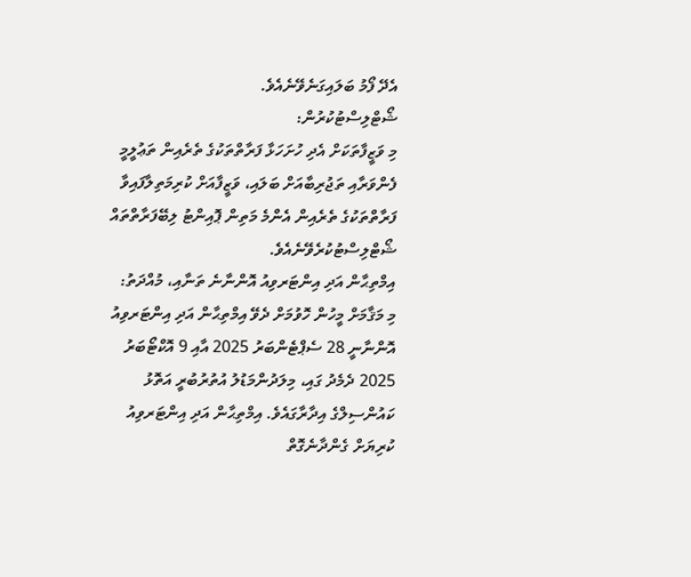އެދޭ ފޯމު ބަލައިގަނެވޭނެއެވެ.
ޝޯޓްލިސްޓުކުރުން:
މި ވަޒީފާތަކަށް އެދި ހުށަހަޅާ ފަރާތްތަކުގެ ތެރެއިން ތަޢުލީމީ ފެންވަރާއި ތަޖުރިބާއަށް ބަލައި، ވަޒީފާއަށް ކުރިމަތިލާފައިވާ ފަރާތްތަކުގެ ތެރެއިން އެންމެ މަތިން ޕޮއިންޓު ލިބޭފަރާތްތައް ޝޯޓްލިސްޓުކުރެވޭނެއެވެ.
އިމްތިޙާން އަދި އިންޓަރވިއު އޮންނާނެ ތަނާއި، މުއްދަތު:
މި މަޤާމަށް މީހުން ހޮވުމަށް ދެވޭ އިމްތިޙާން އަދި އިންޓަރވިއު އޮންނާނީ 28 ސެޕްޓެންބަރު 2025 އާއި 9 އޮކްޓޯބަރު 2025 ދެމެދު ގައި، މިލަދުންމަޑުލު އުތުރުބުރީ އަތޮޅު ކައުންސިލްގެ އިދާރާގައެވެ. އިމްތިޙާން އަދި އިންޓަރވިއު ކުރިޔަށް ގެންދާނެގޮތް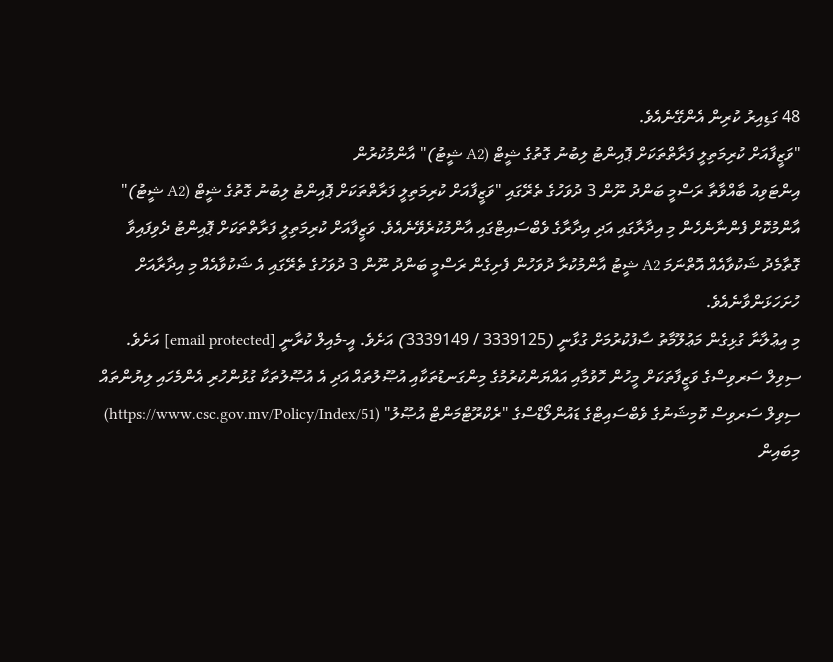48 ގަޑިއިރު ކުރިން އެންގޭނެއެވެ.
"ވަޒީފާއަށް ކުރިމަތިލީ ފަރާތްތަކަށް ޕޮއިންޓު ލިބުނު ގޮތުގެ ޝީޓް (A2 ޝީޓު)" އާންމުކުރުން
އިންޓަވިއު ބާއްވާތާ ރަސްމީ ބަންދު ނޫން 3 ދުވަހުގެ ތެރޭގައި "ވަޒީފާއަށް ކުރިމަތިލީ ފަރާތްތަކަށް ޕޮއިންޓު ލިބުނު ގޮތުގެ ޝީޓް (A2 ޝީޓު)" އާންމުކޮށް ފެންނާނެހެން މި އިދާރާގައި އަދި އިދާރާގެ ވެބްސައިޓްގައި އާންމުކުރެވޭނެއެވެ. ވަޒީފާއަށް ކުރިމަތިލީ ފަރާތްތަކަށް ޕޮއިންޓު ދެވިފައިވާ ގޮތާމެދު ޝަކުވާއެއް އޮތްނަމަ A2 ޝީޓު އާންމުކުރާ ދުވަހުން ފެށިގެން ރަސްމީ ބަންދު ނޫން 3 ދުވަހުގެ ތެރޭގައި އެ ޝަކުވާއެއް މި އިދާރާއަށް ހުށަހަޅަންވާނެއެވެ.
މި އިޢުލާނާ ގުޅިގެން މަޢުލޫމާތު ސާފުކުރުމަށް ގުޅާނީ (3339125 / 3339149) އަށެވެ. އީ-މެއިލް ކުރާނީ [email protected] އަށެވެ.
ސިވިލް ސަރވިސްގެ ވަޒީފާތަކަށް މީހުން ހޮވުމާއި އައްޔަންކުރުމުގެ މިންގަނޑުތަކާއި އުޞޫލުތައް އަދި އެ އުޞޫލުތަކާ ގުޅުންހުރި އެންމެހައި ލިޔުންތައް ސިވިލް ސަރވިސް ކޮމިޝަނުގެ ވެބްސައިޓްގެ ޑައުންލޯޑްސްގެ "ރެކްރޫޓްމަންޓް އުޞޫލު" (https://www.csc.gov.mv/Policy/Index/51) މިބައިން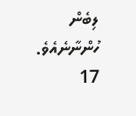ލިބެން ހުންނާނެއެވެ.
17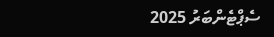ސެޕްޓެންބަރު 2025